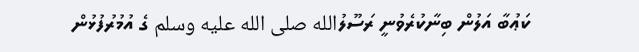ކަޢުބާ އަލުން ބިނާކުރެވުނީ ރަސޫލުالله صلى الله عليه وسلم ގެ އުމުރުފުޅުން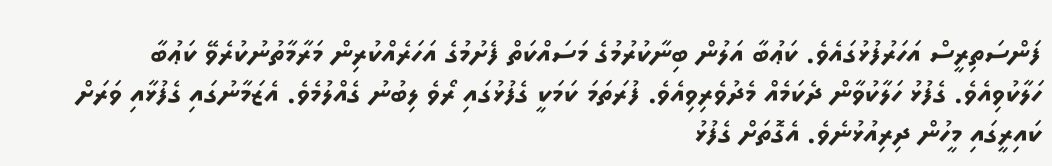ފަންސަތިރީސް އަހަރުފުޅުގައެވެ. ކަޢުބާ އަލުން ބިނާކުރުމުގެ މަސައްކަތް ފެށުމުގެ އަހަރެއްކުރިން މަރާމާތުނުކުރެވޭ ކަޢުބާ ހަލާކުވިއެވެ. ގެފުޅު ހަލާކުވާން ދެކަމެއް މެދުވެރިވިއެވެ. ފުރަތަމަ ކަމަކީ ގެފުޅުގައި ރޯވެ ލިބުނު ގެއްލުމެވެ. އެޒަމާނުގައި ގެފުޅާއި ވަރަށް ކައިރީގައި މީހުން ދިރިއުޅުނެވެ. އެގޮތަށް ގެފުޅު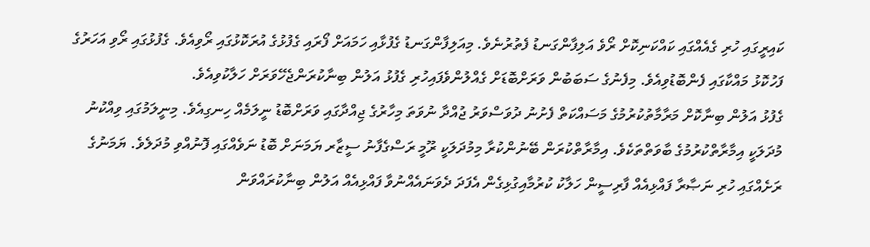ކައިރީގައި ހުރި ގެއެއްގައި ކައްކަނިކޮށް ރޯވެ އަލިފާންގަނޑު ފެތުރުނެވެ. މިއަލިފާންގަނޑު ގެފުޅާއި ހަމައަށް ފޯރައި ގެފުޅުގެ އުރަކޮޅުގައި ރޯވިއެވެ. ގެފުޅުގައި ރޯވި އަހަރުގެ ފަހުކޮޅު މައްކާގައި ފެންބޮޑުވިއެވެ. މިފެނުގެ ސަބަބުން ވަރަށްބޮޑަށް ގެއްލުންވެފައިހުރި ގެފުޅު އަލުން ބިނާކުރަންޖެހޭވަރަށް ހަލާކުވިއެވެ.
ގެފުޅު އަލުން ބިނާކޮށް މަރާމާތުކުރުމުގެ މަސައްކަތް ފެށުނު ދުވަސްވަރު ޖުއްދާ ނުވަތަ މިހާރުގެ ޖިއްދާގައި ވަރަށްބޮޑު ނީލަމެއް ހިނގިއެވެ. މިނީލަމުގައި ވިއްކުނު މުދަލަކީ އިމާރާތްކުރުމުގެ ބާވަތްތަކެވެ. އިމާރާތްކުރަން ބޭނުންކުރާ މިމުދަލަކީ ރޫމީ ރަސްގެފާނު ސީޒާރ ޔަމަނަށް ބޮޑު ނަވެއްގައި ފޮނުއްވި މުދަލެވެ. ޔަމަނުގެ ރަށެއްގައި ހުރި ނަޞާރާ ފައްޅިއެއް ފާރިސީން ހަލާކު ކުރުމާއިގުޅިގެން އެފަދަ ދެވަނައެއްނުވާ ފައްޅިއެއް އަލުން ބިނާކުރައްވަން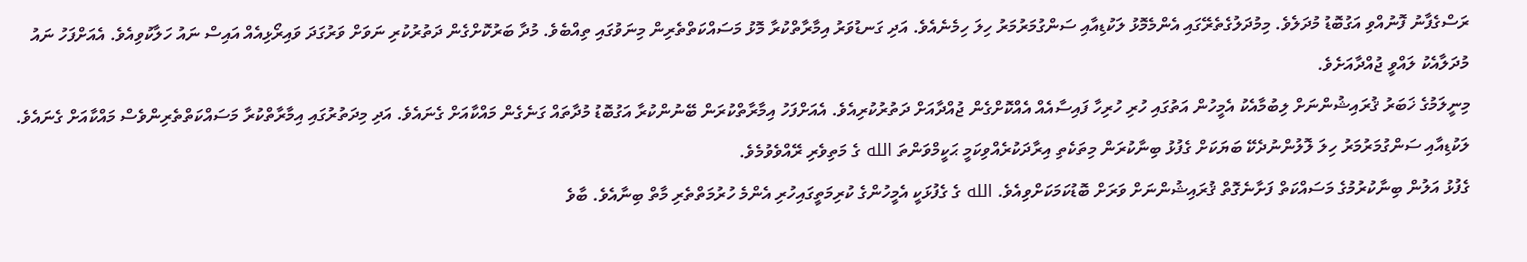ރަސްގެފާނު ފޮނުއްވި އަގުބޮޑު މުދަލެވެ. މިމުދަލުގެތެރޭގައި އެންމެމޮޅު ލަކުޑިއާއި ސަންގުމަރުމަރު ހިލަ ހިމެނެއެވެ. އަދި ގަނޑުވަރު އިމާރާތްކުރާ މޮޅު މަސައްކަތްތެރިން މިނަވުގައި ތިއްބެވެ. މުދާ ބަރުކޮށްގެން ދަތުރުކުރި ނަވަށް ވަރުގަދަ ވައިރޯޅިއެއް އައިސް ނައު ހަލާކުވިއެވެ. އެއަށްފަހު ނައު މުދަލާއެކު ލައްވީ ޖުއްދާއަށެވެ.
މިނީލަމުގެ ޚަބަރު ޤުރައިޝުންނަށް ލިބުމާއެކު އެމީހުން އަތުގައި ހުރި ހުރިހާ ފައިސާއެއް އެއްކޮށްގެން ޖުއްދާއަށް ދަތުރުކުރިއެވެ. އެއަށްފަހު އިމާރާތްކުރަން ބޭނުންކުރާ އަގުބޮޑު މުދާތައް ގަނެގެން މައްކާއަށް ގެނައެވެ. އަދި މިދަތުރުގައި އިމާރާތްކުރާ މަސައްކަތްތެރިންވެސް މައްކާއަށް ގެނައެވެ. ލަކުޑިއާއި ސަންގުމަރުމަރު ހިލަ ލޮލުންނުދެކޭ ބަޔަކަށް ގެފުޅު ބިނާކުރަން މިތަކެތި އިރާދަކުރެއްވިކަމީ ޙަކީމްވަންތަ الله ގެ މަތިވެރި ރޭއްވެވުމެވެ.
ގެފުޅު އަލުން ބިނާކުރުމުގެ މަސައްކަތް ފަށާނެގޮތް ޤުރައިޝުންނަށް ވަރަށް ބޮޑުކަމަކަށްވިއެވެ. الله ގެ ގެފުޅަކީ އެމީހުންގެ ކުރިމަތީގައިހުރި އެންމެ ހުރުމަތްތެރި މާތް ބިނާއެވެ. ބާވެ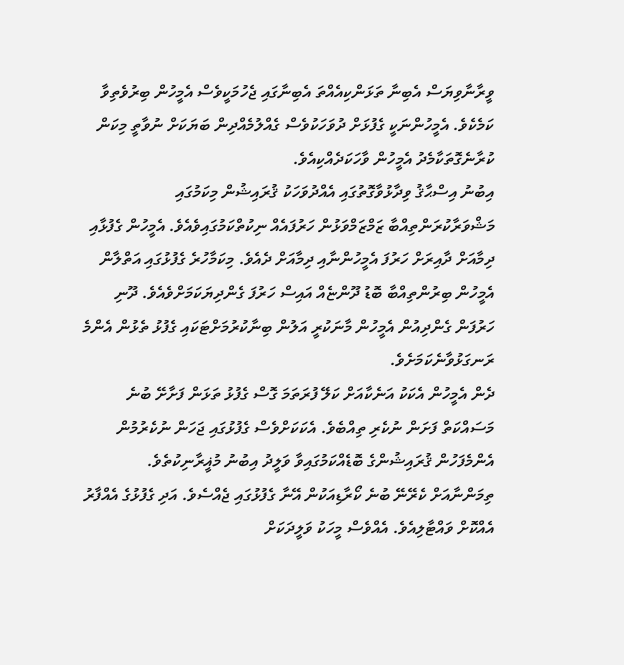ވީރާނާވިޔަސް އެބިނާ ތަޅަންކިއެއްތަ އެބިނާގައި ޖެހުމަކީވެސް އެމީހުން ބިރުވެތިވާ ކަމެކެވެ. އެމީހުންނަކީ ގެފުޅަށް ދުވަހަކުވެސް ގެއްލުމެއްދިން ބަޔަކަށް ނުވާތީ މިކަން ކުރާނެގޮތަކާމެދު އެމީހުން ވާހަކަދެއްކިއެވެ.
އިބުނު އިސްޙާޤު ވިދާޅުވާގޮތުގައި އެއްދުވަހަކު ޤުރައިޝުން މިކަމުގައި މަޝްވަރާކުރަންތިއްބާ ޒަމްޒަމްވަޅުން ހަރުފައެއް ނިކުތްކަމުގައިވެއެވެ. އެމީހުން ގެފުޅާއި ދިމާއަށް ދާއިރަށް ހަރުފަ އެމީހުންނާއި ދިމާއަށް ދެއެވެ. މިކަމާހުރެ ގެފުޅުގައި އަތްލާން އެމީހުން ބިރުންތިއްބާ ބޮޑު ދޫންޏެއް އައިސް ހަރުފަ ގެންދިޔަކަމަށްވެއެވެ. ދޫނި ހަރުފަން ގެންދިއުން އެމީހުން މާނަކުރީ އަލުން ބިނާކުރުމަށްޓަކައި ގެފުޅު ތެޅުން އެންމެ ރަނގަޅުވާނެކަމަށެވެ.
ދެން އެމީހުން އެކަކު އަނެކާއަށް ކަލޭ ފުރަތަމަ ގޮސް ގެފުޅު ތަޅަން ފަށާށޭ ބުނެ މަސައްކަތް ފަށަން ނުކެރި ތިއްބެވެ. އެކަކަށްވެސް ގެފުޅުގައި ޖަހަން ނުކެރުމުން އެންމެފަހުން ޤުރައިޝުންގެ ބޮޑެއްކަމުގައިވާ ވަލީދު އިބުނު މުޣީރާނިކުތެވެ. ތިމަންނާއަށް ކެރޭނޭ ބުނެ ކޯރާޑިއަކުން އޭނާ ގެފުޅުގައި ޖެއްސެވެ. އަދި ގެފުޅުގެ އެއްފާރު އެއްކޮށް ވައްޓާލިއެވެ. އެއްވެސް މީހަކު ވަލީދަކަށް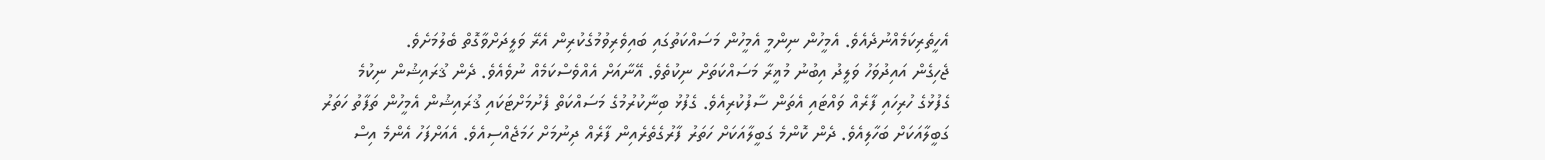އެހީތެރިކަމެއްނުދެއެވެ. އެމީހުން ނިންމީ އެމީހުން މަސައްކަތުގައި ބައިވެރިވުމުގެކުރިން އެރޭ ވަލީދަށްވާގޮތް ބެލުމަށެވެ.
ޖެހިގެން އައިދުވަހު ވަލީދު އިބުނު މުޣީރާ މަސައްކަތަށް ނިކުތެވެ. އޭނާއަށް އެއްވެސްކަމެއް ނުވެއެވެ. ދެން ޤުރައިޝުން ނިކުމެ ގެފުޅުގެ ހުރިހައި ފާރެއް ވައްޓައި އެތަން ސާފުކުރިއެވެ. ގެފުޅު ބިނާކުރުމުގެ މަސައްކަތް ފެށުމަށްޓަކައި ޤުރައިޝުން އެމީހުން ތަފާތު ހަތަރު ގަބީލާއަކަށް ބަހާލިއެވެ. ދެން ކޮންމެ ގަބީލާއަކަށް ހަތަރު ފާރުގެތެރެއިން ފާރެއް ދިނުމަށް ހަމަޖެއްސިއެވެ. އެއަށްފަހު އެންމެ އިސް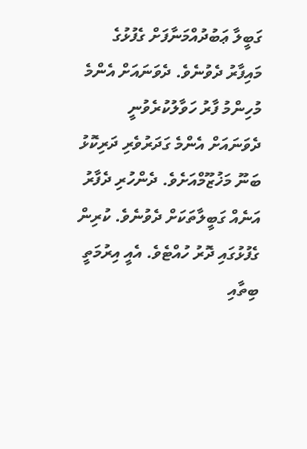ގަބީލާ ޢަބުދުއްމަނާފަށް ގެފުޅުގެ މައިފާރު ދެވުނެވެ. ދެވަނައަށް އެންމެ މުހިންމު ފާރު ހަވާލުކުރެވުނީ ދެވަނައަށް އެންމެ ގަދަރުވެރި ދަރިކޮޅު ބަނޫ މަޚުޒޫމްއަށެވެ. ދެންހުރި ދެފާރު އަނެއް ގަބީލާތަކަށް ދެވުނެވެ. ކުރިން ގެފުޅުގައި ދޮރު ހުއްޓެވެ. އެއީ އިރުމަތީ ބިތާއި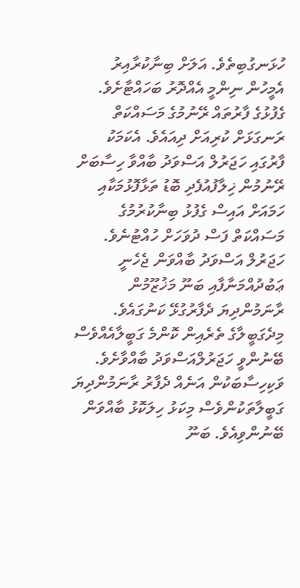ހުޅަނގުބިތެވެ. އަލަށް ބިނާކުރާއިރު އެމީހުން ނިންމީ އެއްދޮރު ބަހައްޓާށެވެ.
ގެފުޅުގެ ފާރުތައް ރޭނުމުގެ މަސައްކަތް ރަނގަޅަށް ކުރިއަށް ދިއައެވެ. އެކަމަކު ފާރުގައި ހަޖަރުލް އަސްވަދު ބާއްވާ ހިސާބަށް ރޭނުމުން ޚިލާފުއުފެދި ބޮޑު ތަޅާފޮޅުމަކާއި ހަމައަށް އައިސް ގެފުޅު ބިނާކުރުމުގެ މަސައްކަތް ފަސް ދުވަހަށް ހުއްޓުނެވެ. ހަޖަރުލް އަސްވަދު ބާއްވަން ޖެހެނީ ޢަބުދުއްމަނާފާއި ބަނޫ މަޚުޒޫމުން ރާނަމުންދިޔަ ދެފާރުގުޅޭ ކަނުގައެވެ. މިދެގަބީލާގެ ތެރެއިން ކޮންމެ ގަބީލާއެއްވެސް ބޭނުންވީ ހަޖަރުލްއަސްވަދު ބާއްވާށެވެ. ވަކިހިސާބަކުން އަނެއް ދެފާރު ރާނަމުންދިޔަ ގަބީލާތަކުންވެސް މިކަޅު ހިލަކޮޅު ބާއްވަން ބޭނުންވިއެވެ. ބަނޫ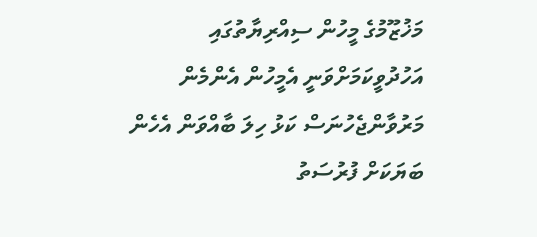މަޚުޒޫމުގެ މީހުން ސިއްރިޔާތުގައި އަހުދުވީކަމަށްވަނީ އެމީހުން އެންމެން މަރުވާންޖެހުނަސް ކަޅު ހިލަ ބާއްވަން އެހެން ބަޔަކަށް ފުރުސަތު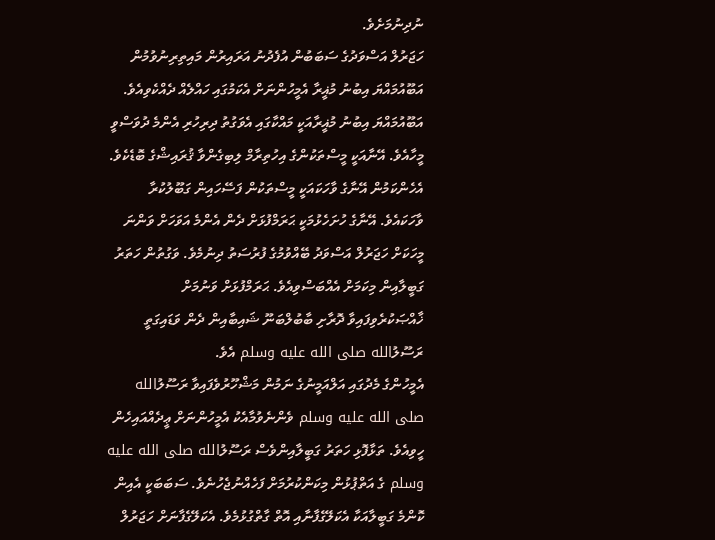ނުދިނުމަށެވެ.
ހަޖަރުލް އަސްވަދުގެ ސަބަބުން އުފެދުނު އަރައިރުން މައިތިރިނުވުމުން އަބޫއުމައްޔަ އިބުނު މުޣީރާ އެމީހުންނަށް އެކަމުގައި ހައްލެއް ދެއްކެވިއެވެ. އަބޫއުމައްޔަ އިބުނު މުޣީރާއަކީ މައްކާގައި އެވަގުތު ދިރިހުރި އެންމެ ދުވަސްވީ މީހާއެވެ. އޭނާއަކީ މީސްތަކުންގެ އިހުތިރާމް ލިބިގެންވާ ޤުރައިޝްގެ ބޮޑެކެވެ. އެހެންކަމުން އޭނާގެ ވާހަކައަކީ މީސްތަކުން ފަސޭހައިން ގަބޫލުކުރާ ވާހަކައެވެ. އޭނާގެ ހުށަހެޅުމަކީ ޙަރަމްފުޅަށް ދެން އެންމެ އަވަހަށް ވަންނަ މީހަކަށް ހަޖަރުލް އަސްވަދު ބޭއްވުމުގެ ފުރުސަތު ދިނުމެވެ. ވަގުތުން ހަތަރު ގަބީލާއިން މިކަމަށް އެއްބަސްވިއެވެ. ޙަރަމްފުޅަށް ވަނުމަށް ޚާއްޞަކުރެވިފައިވާ ދޮރާށި ބާބުލްބަނޫ ޝައިބާއިން ދެން ވަޑައިގަތީ ރަސޫލުالله صلى الله عليه وسلم އެވެ.
އެމީހުންގެ މެދުގައި އަލްއަމީނުގެ ނަމުން މަޝްހޫރުވެފައިވާ ރަސޫލުالله صلى الله عليه وسلم ވެންނެވުމާއެކު އެމީހުންނަށް ޢީދެއްއައިހެން ހީވިއެވެ. ތަޅާފޮޅި ހަތަރު ގަބީލާއިންވެސް ރަސޫލުالله صلى الله عليه وسلم ގެ އަތްޕުޅުން މިކަންކުރުމަށް ފަހެއްނުޖެހުނެވެ. ސަބަބަކީ އެއިން ކޮންމެ ގަބީލާއަކާ އެކަލޭގެފާނާއި އޮތް ގާތްގުޅުމެވެ. އެކަލޭގެފާނަށް ހަޖަރުލް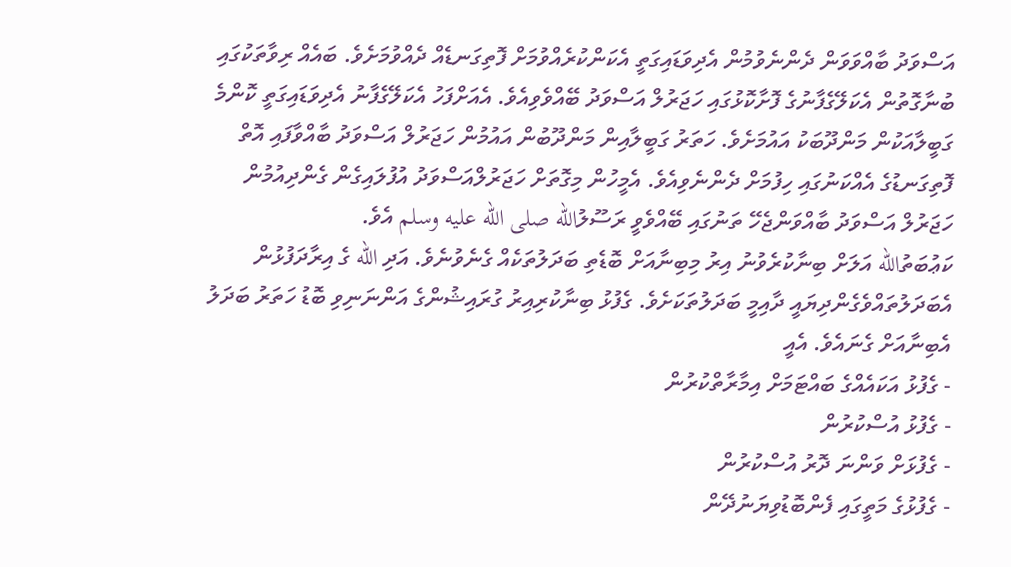އަސްވަދު ބާއްވަވަން ދެންނެވުމުން އެދިވަޑައިގަތީ އެކަންކުރެއްވުމަށް ފޮތިގަނޑެއް ދެއްވުމަށެވެ. ބައެއް ރިވާތަކުގައި ބުނާގޮތުން އެކަލޭގެފާނުގެ ފޮށާކޮޅުގައި ހަޖަރުލް އަސްވަދު ބޭއްވެވިއެވެ. އެއަށްފަހު އެކަލޭގެފާނު އެދިވަޑައިގަތީ ކޮންމެ ގަބީލާއަކުން މަންދޫބަކު އައުމަށެވެ. ހަތަރު ގަބީލާއިން މަންދޫބުން އައުމުން ހަޖަރުލް އަސްވަދު ބާއްވާފައި އޮތް ފޮތިގަނޑުގެ އެއްކަނުގައި ހިފުމަށް ދެންނެވިއެވެ. އެމީހުން މިގޮތަށް ހަޖަރުލްއަސްވަދު އުފުލައިގެން ގެންދިއުމުން ހަޖަރުލް އަސްވަދު ބާއްވަންޖެހޭ ތަނުގައި ބޭއްވެވީ ރަސޫލުالله صلى الله عليه وسلم އެވެ.
ކަޢުބަތުالله އަލަށް ބިނާކުރެވުނު އިރު މިބިނާއަށް ބޮޑެތި ބަދަލުތަކެއް ގެނެވުނެވެ. އަދި الله ގެ އިރާދަފުޅުން އެބަދަލުތައްވެގެންދިޔައީ ދާއިމީ ބަދަލުތަކަށެވެ. ގެފުޅު ބިނާކުރިއިރު ގުރައިޝުންގެ އަންނަނިވި ބޮޑު ހަތަރު ބަދަލު އެބިނާއަށް ގެނައެވެ. އެއީ
- ގެފުޅު އަކައެއްގެ ބައްޓަމަށް އިމާރާތްކުރުން
- ގެފުޅު އުސްކުރުން
- ގެފުޅަށް ވަންނަ ދޮރު އުސްކުރުން
- ގެފުޅުގެ މަތީގައި ފެންބޮޑުވިޔަނުދޭން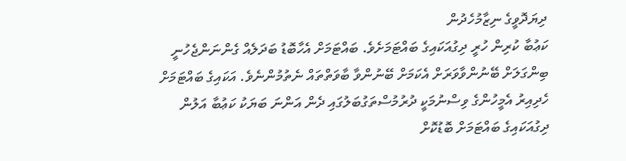ދިޔަދޮވީގެ ނިޒާމުހެދުން
ކަޢުބާ ކުރިން ހުރީ ދިގުއަކައިގެ ބައްޓަމަށެވެ. ބައްޓަމަށް އެހާބޮޑު ބަދަލެއް ގެންނަންޖެހުނީ ބިންގަލަށް ބޭނުންވާވަރަށް އެކަމަށް ބޭނުންވާ ބާވަތްތައް ނެތުމުންނެވެ. އަކައިގެ ބައްޓަމަށް ހެދިއިރު އެމީހުންގެ ވިސްނުމަކީ ދުރުމުސްތަގުބަލުގައި ދެން އަންނަ ބަޔަކު ކަޢުބާ އަލުން ދިގުއަކައިގެ ބައްޓަމަށް ބޮޑުކޮށް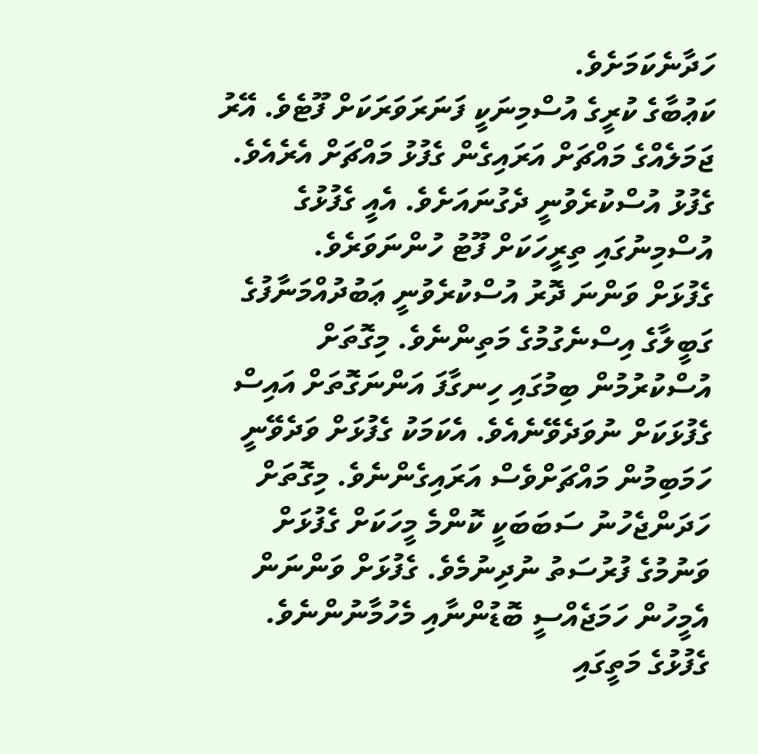ހަދާނެކަމަށެވެ.
ކަޢުބާގެ ކުރީގެ އުސްމިނަކީ ފަނަރަވަރަކަށް ފޫޓެވެ. އޭރު ޖަމަލެއްގެ މައްޗަށް އަރައިގެން ގެފުޅު މައްޗަށް އެރެއެވެ. ގެފުޅު އުސްކުރެވުނީ ދެގުނައަށެވެ. އެއީ ގެފުޅުގެ އުސްމިނުގައި ތިރީހަކަށް ފޫޓު ހުންނަވަރެވެ.
ގެފުޅަށް ވަންނަ ދޮރު އުސްކުރެވުނީ ޢަބުދުއްމަނާފުގެ ގަބީލާގެ އިސްނެގުމުގެ މަތިންނެވެ. މިގޮތަށް އުސްކުރުމުން ބިމުގައި ހިނގާފަ އަންނަގޮތަށް އައިސް ގެފުޅަކަށް ނުވަދެވޭނެއެވެ. އެކަމަކު ގެފުޅަށް ވަދެވޭނީ ހަމަބިމުން މައްޗަށްވެސް އަރައިގެންނެވެ. މިގޮތަށް ހަދަންޖެހުނު ސަބަބަކީ ކޮންމެ މީހަކަށް ގެފުޅަށް ވަނުމުގެ ފުރުސަތު ނުދިނުމެވެ. ގެފުޅަށް ވަންނަން އެމީހުން ހަމަޖެއްސީ ބޮޑުންނާއި މެހުމާނުންނެވެ.
ގެފުޅުގެ މަތީގައި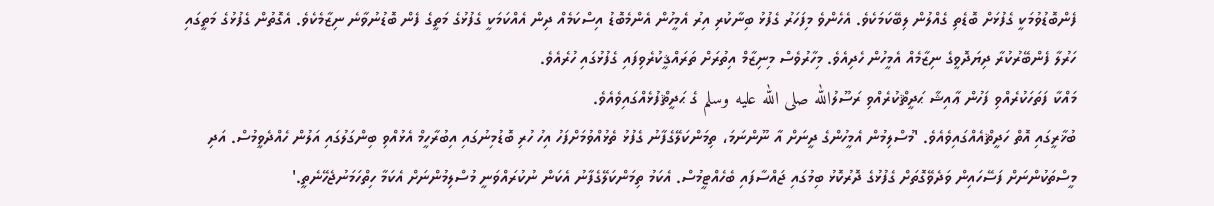ފެންބޮޑުވުމަކީ ގެފުޅަށް ބޮޑެތި ގެއްލުން ލިބޭކަމަކެވެ. އެހެންވެ މިފަހަރު ގެފުޅު ބިނާކުރި އިރު އެމީހުން އެންމެބޮޑު އިސްކަމެއް ދިން އެއްކަމަކީ ގެފުޅުގެ މަތީގެ ފެން ބޮޑުނުވާނެ ނިޒާމެކެވެ. އެގޮތުން ގެފުޅުގެ މަތީގައި ހަރުލާ ފެންބޭރުކުރާ ދިޔަދޮވީގެ ނިޒާމެއް އެމީހުން ހެދިއެވެ. މިހާރުވެސް މިނިޒާމް އިތުރަށް ތަރައްޤީކުރެވިފައި ގެފުޅުގައި ހުރެއެވެ.
މައްކާ ފަތަހަކުރެއްވި ފަހުން ޢާއިޝާ ޙަދީޘްކުރެއްވި ރަސޫލުالله صلى الله عليه وسلم ގެ ޙަދީޘްފުޅެއްގައިވެއެވެ.
ބުޚާރީގައި އޮތް ހަދީޘްއެއްގައިވެއެވެ. 'މުސްލިމުން އެމީހުންގެ ދީނަށް އާ ނޫންނަމަ، ތިމަންކަލޭގެފާނު ގެފުޅު ތެޅުއްވުމަށްފަހު އިހު ހުރި ބޮޑުމިނުގައި އިބުރާހީމް އެޅުއްވި ބިންގަލުގައި އަލުން ހެއްދެވީމުސް. އަދި މީސްތަކުންނަށް ފަސޭހައިން ވަދެވޭގޮތަށް ގެފުޅުގެ ދޮރުކޮޅު ބިމުގައި ޖައްސާފައި ބެހެއްޓީމުސް. އެކަމު ތިމަންކަލޭގެފާނު އެކަން ނުކުރައްވަނީ މުސްލިމުންނަށް އެކަމާ ހިތްހަމަނުޖެހޭނެތީ.'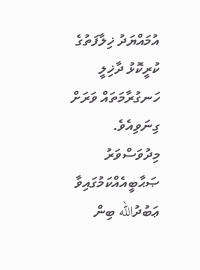އުމައްޔަދު ޚިލާފަތުގެ ކުރީކޮޅު ދާޚިލީ ހަނގުރާމަތައް ވަރަށް ގިނަވިއެވެ. މިދުވަސްވަރު ޞަޙާބީއެއްކަމުގައިވާ ޢަބުދުالله ބިން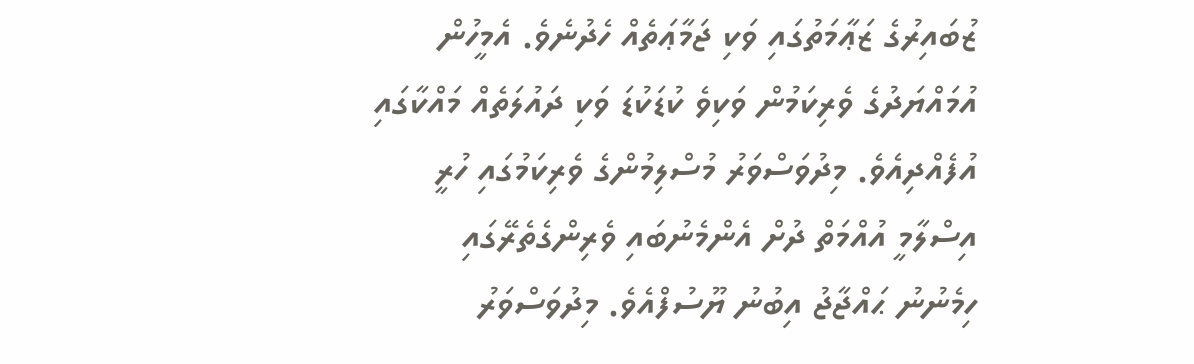ޒުބައިރުގެ ޒަޢާމަތުގައި ވަކި ޖަމާޢަތެއް ހެދުނެވެ. އެމީހުން އުމައްޔަދުގެ ވެރިކަމުން ވަކިވެ ކުޑަކުޑަ ވަކި ދައުލަތެއް މައްކާގައި އުފެއްދިއެވެ. މިދުވަސްވަރު މުސްލިމުންގެ ވެރިކަމުގައި ހުރީ އިސްލާމީ އުއްމަތް ދުށް އެންމެނުބައި ވެރިންގެތެރޭގައި ހިމެނުނު ޙައްޖާޖު އިބުނު ޔޫސުފްއެވެ. މިދުވަސްވަރު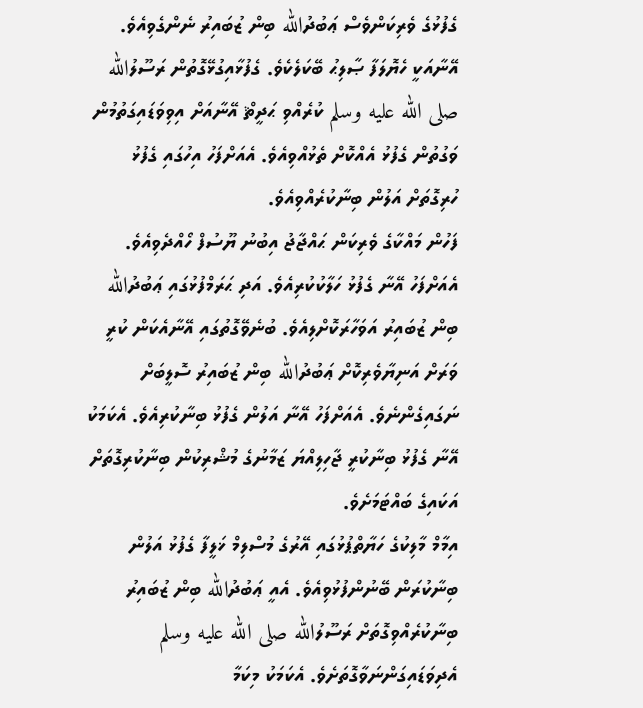ގެފުޅުގެ ވެރިކަންވެސް ޢަބުދުالله ބިން ޒުބައިރު ނެންގެވިއެވެ. އޭނާއަކީ ހެޔޮލަފާ ޞާލިޙު ބޭކަލެކެވެ. ގެފުޅާއިގުޅޭގޮތުން ރަސޫލުالله صلى الله عليه وسلم ކުރެއްވި ޙަދީޘް އޭނާއަށް އިވިވަޑައިގަތުމުން ވަގުތުން ގެފުޅު އެއްކޮށް ތެޅުއްވިއެވެ. އެއަށްފަހު އިހުގައި ގެފުޅު ހުރިގޮތަށް އަލުން ބިނާކުރެއްވިއެވެ.
ފަހުން މައްކާގެ ވެރިކަން ޙައްޖާޖު އިބުނު ޔޫސުފް ހޯއްދެވިއެވެ. އެއަށްފަހު އޭނާ ގެފުޅު ހަލާކުކުރިއެވެ. އަދި ޙަރަމްފުޅުގައި ޢަބުދުالله ބިން ޒުބައިރު އަވަހާރަކޮށްލިއެވެ. ބުނެވޭގޮތުގައި އޭނާއެކަން ކުރީ ވަރަށް އަނިޔާވެރިކޮށް ޢަބުދުالله ބިން ޒުބައިރު ސޮލީބަށް ނަގައިގެންނެވެ. އެއަށްފަހު އޭނާ އަލުން ގެފުޅު ބިނާކުރިއެވެ. އެކަމަކު އޭނާ ގެފުޅު ބިނާކުރީ ޖާހިލިއްޔަ ޒަމާނުގެ މުޝްރިކުން ބިނާކުރިގޮތަށް އަކައިގެ ބައްޓަމަށެވެ.
އިމާމް މާލިކުގެ ހަޔާތްޕުޅުގައި އޭރުގެ މުސްލިމް ޚަލީފާ ގެފުޅު އަލުން ބިނާކުރަން ބޭނުންފުޅުވިއެވެ. އެއީ ޢަބުދުالله ބިން ޒުބައިރު ބިނާކުރެއްވިގޮތަށް ރަސޫލުالله صلى الله عليه وسلم އެދިވަޑައިގަންނަވާގޮތަށެވެ. އެކަމަކު މިކަމާ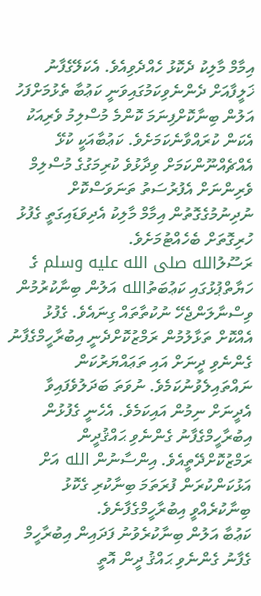އިމާމް މާލިކު ދެކޮޅު ހެއްދެވިއެވެ. އެކަލޭގެފާނު ޚަލީފާއަށް ދެންނެވިކަމުގައިވަނީ ކަޢުބާ ތެޅުމަށްފަހު އަލުން ބިނާކޮށްފިނަމަ ކޮންމެ މުސްލިމު ވެރިއަކު އެކަން ކުރައްވާނެކަމަށެވެ. ކަޢުބާއަކީ ކުޅޭ އެއްޗެއްނޫންކަމަށް ވިދާޅުވެ ކުރިމަގުގެ މުސްލިމް ވެރިންނަށް އެފުރުސަތު ތަނަވަސްކޮށް ނުދިނުމުގެގޮތުން އިމާމް މާލިކު އެދިވަޑައިގަތީ ގެފުޅު ހުރިގޮތަށް ބެހެއްޓުމަށެވެ.
ރަސޫލުالله صلى الله عليه وسلم ގެ ހަޔާތްޕުޅުގައި ކަޢުބަތުالله އަލުން ބިނާކުރުމުން ވިސްނާލަންޖެހޭ ނުކުތާތައް ގިނައެވެ. ގެފުޅު އެއްކޮށް ތަޅާލުމުން ރަމްޒުކޮށްދެނީ އިބުރާހީމްގެފާނު ގެންނެވި ދީނަށް އައި ތަޢައްޔަރުކަން ނައްތައިލެވުނުކަމެވެ. ނުވަތަ ބަދަލުވެފައިވާ އެދީނަށް ނިމުން އައިކަމެވެ. އެހެނީ ގެފުޅުން އިބުރާހީމްގެފާނު ގެންނެވި ޙައްޤުދީން ރަމްޒުކޮށްދޭތީއެވެ. އިންސާނުން الله އަށް އަޅުކަންކުރަން ފުރަތަމަ ބިނާކުރި ގެކޮޅު ބިނާކުރެއްވީ އިބުރާހީމްގެފާނެވެ.
ކަޢުބާ އަލުން ބިނާކުރެވުނު ފަދައިން އިބުރާހީމް ގެފާނު ގެންނެވި ޙައްޤު ދީން އޮތީ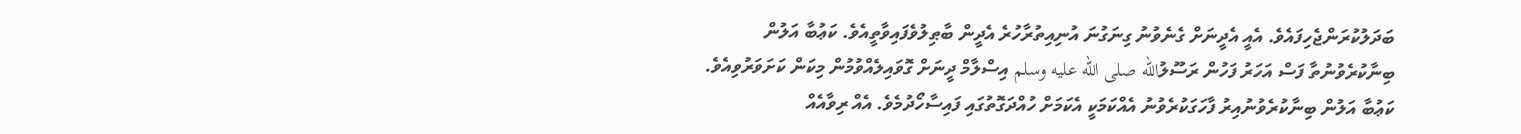ބަދަލުކުރަންޖެހިފައެވެ. އެއީ އެދީނަށް ގެނެވުނު ގިނަގުނަ އުނިއިތުރާހުރެ އެދީން ބާޠިލުވެފައިވާތީއެވެ. ކަޢުބާ އަލުން ބިނާކުރެވުނުތާ ފަސް އަހަރު ފަހުން ރަސޫލުالله صلى الله عليه وسلم އިސްލާމް ދީނަށް ގޮވައިލެއްވުމުން މިކަން ކަށަވަރުވިއެވެ.
ކަޢުބާ އަލުން ބިނާކުރެވުނުއިރު ފާހަގަކުރެވުނު އެއްކަމަކީ އެކަމަށް ހުއްދަގޮތުގައި ފައިސާހޯދުމެވެ. އެއް ރިވާއެއް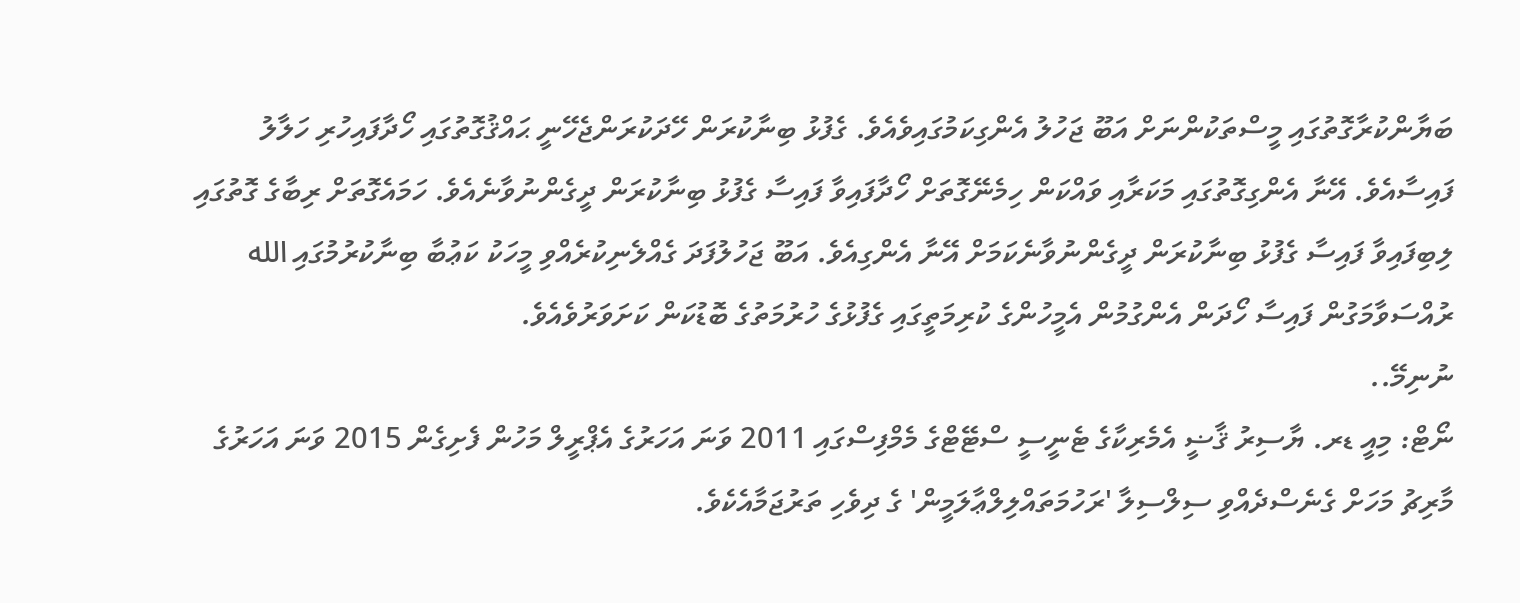ބަޔާންކުރާގޮތުގައި މީސްތަކުންނަށް އަބޫ ޖަހުލު އެންގިކަމުގައިވެއެވެ. ގެފުޅު ބިނާކުރަން ހޭދަކުރަންޖެހޭނީ ޙައްޤުގޮތުގައި ހޯދާފައިހުރި ހަލާލު ފައިސާއެވެ. އޭނާ އެންގިގޮތުގައި މަކަރާއި ވައްކަން ހިމެނޭގޮތަށް ހޯދާފައިވާ ފައިސާ ގެފުޅު ބިނާކުރަން ދީގެންނުވާނެއެވެ. ހަމައެގޮތަށް ރިބާގެ ގޮތުގައި ލިބިފައިވާ ފައިސާ ގެފުޅު ބިނާކުރަން ދީގެންނުވާނެކަމަށް އޭނާ އެންގިއެވެ. އަބޫ ޖަހުލުފަދަ ގެއްލެނިކުރެއްވި މީހަކު ކަޢުބާ ބިނާކުރުމުގައި الله ރުއްސަވާމަގުން ފައިސާ ހޯދަން އެންގުމުން އެމީހުންގެ ކުރިމަތީގައި ގެފުޅުގެ ހުރުމަތުގެ ބޮޑުކަން ކަށަވަރުވެއެވެ.
ނުނިމޭ..
ނޯޓް: މިއީ ޑރ. ޔާސިރު ޤާޟީ އެމެރިކާގެ ޓެނީސީ ސްޓޭޓްގެ މެމްފިސްގައި 2011 ވަނަ އަހަރުގެ އެޕްރީލް މަހުން ފެށިގެން 2015 ވަނަ އަހަރުގެ މާރިޗު މަހަށް ގެނެސްދެއްވި ސިލްސިލާ 'ރަހުމަތައްލިލްޢާލަމީން' ގެ ދިވެހި ތަރުޖަމާއެކެވެ.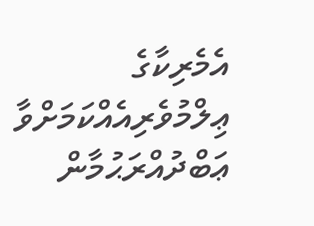އެމެރިކާގެ ޢިލްމުވެރިއެއްކަމަށްވާ ޢަބްދުއްރަޙުމާން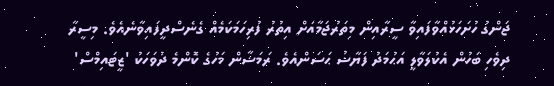ޖަންގު ހުށަހަޅުއްވާފައިވާ ސީރާއިން މިތަރުޖަމާއަށް އިތުރު ފުރިހަމަކަމެއް ގެނެސްދީފައިވާނެއެވެ. މިސީރާ ދިވެހި ބަހުން އެކުލަވާލީ އަޙުމަދު ފަޔާޟު ޙަސަންއެވެ. ރަމަޟާން މަހުގެ ކޮންމެ ދުވަހަކު 'ޒީޓައިމްސް'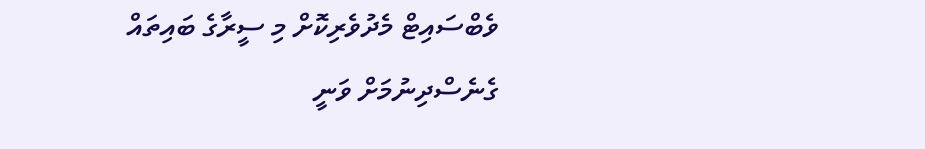ވެބްސައިޓް މެދުވެރިކޮށް މި ސީރާގެ ބައިތައް ގެނެސްދިނުމަށް ވަނީ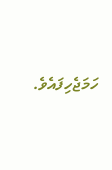ހަމަޖެހިފައެވެ.